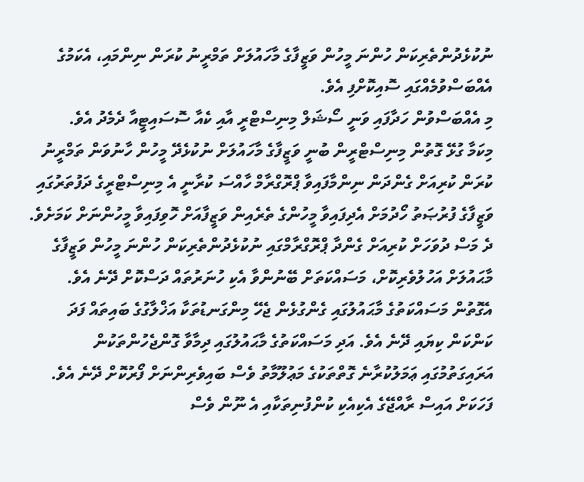ނުކުޅެދުންތެރިކަން ހުންނަ މީހުން ވަޒީފާގެ މާހައުލަށް ތަމްރީނު ކުރަން ނިންމައި، އެކަމުގެ އެއްބަސްވުމެއްގައި ސޮއިކޮށްފި އެވެ.
މި އެއްބަސްވުން ހަދާފައި ވަނީ ސޯޝަލް މިނިސްޓްރީ އާއި ކެއާ ސޮސައިޓީއާ ދެމެދު އެވެ.
މިކަމާ ގުޅޭ ގޮތުން މިނިސްޓްރީން ބުނީ ވަޒީފާގެ މާހައުލަށް ނުކުޅެދޭ މީހުން ހާނުވަން ތަމްރީނު ކުރަން ކުރިއަށް ގެންދަން ނިންމާފައިވާ ޕްރޮގްރާމް ހާއްސަ ކުރާނީ އެ މިނިސްޓްރީގެ ދަފުތަރުގައި ވަޒީފާގެ ފުރުޞަތު ހޯދުމަށް އެދިފައިވާ މީހުންގެ ތެރެއިން ވަޒީފާއަށް ހޮވިފައިވާ މީހުންނަށް ކަމަށެވެ.
ދެ މަސް ދުވަހަށް ކުރިއަށް ގެންދާ ޕްރޮގްރާމްގައި ނުކުޅެދުންތެރިކަން ހުންނަ މީހުން ވަޒީފާގެ މާޙައުލަށް އަހުލުވެރިކޮށް، މަސައްކަތަށް ބޭނުންވާ އެކި ހުނަރުތައް ދަސްކޮށް ދޭނެ އެވެ. އެގޮތުން މަސައްކަތުގެ މާޙައުލުގައި ގެންގުޅެން ޖެހޭ މިންގަނޑުތަކާ އަޚްލާގުގެ ބައިތައް ފަދަ ކަންކަން ކިޔައި ދޭނެ އެވެ. އަދި މަސައްކަތުގެ މާޙައުލުގައި ދިމާވާ ގޮންޖެހުންތަކުން އަރައިގަތުމުގައި ޢަމަލުކުރާނެ ގޮތްތަކުގެ މަޢުލޫމާތު ވެސް ބައިވެރިންނަށް ފޯރުކޮށް ދޭނެ އެވެ.
ފަހަކަށް އައިސް ރާއްޖޭގެ އެކިއެކި ކުންފުނިތަކާއި އެ ނޫން ވެސް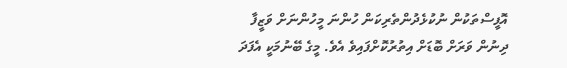އޮފީސްތަކުން ނުކުޅެދުންތެރިކަން ހުންނަ މީހުންނަށް ވަޒީފާ ދިނުން ވަރަށް ބޮޑަށް އިތުރުކޮށްފައިވެ އެވެ. މީގެ ބޭނުމަކީ އެފަދަ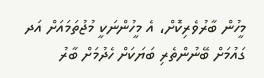މީހުން ބާރުވެރިކޮށް، އެ މީހުންނަކީ މުޖުތަމައަށް އަދ ގައުމަށް ބޭނުންތެރި ބަޔަކަށް ހެދުމަށް ބާރު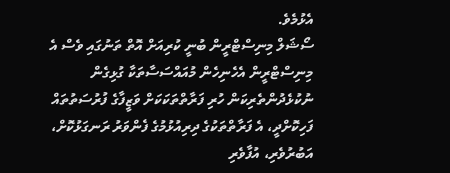އެޅުމެވެ.
ސޯޝަލް މިނިސްޓްރީން ބުނީ ކުރިއަށް އޮތް ތަނުގައި ވެސް އެ މިނިސްޓްރީން އެހެނިހެން މުއައްސަސާތަކާ ގުޅިގެން ނުކުޅެދުންތެރިކަން ހުރި ފަރާތްތަކަކަށް ވަޒީފާގެ ފުރުސަތުތައް ފަހިކޮށްދީ، އެ ފަރާތްތަކުގެ ދިރިއުޅުމުގެ ފެންވަރު ރަނގަޅުކޮށް، އަބުރުވެރި، އުފާވެރި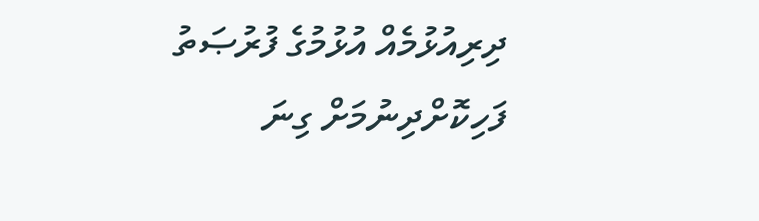ދިރިއުޅުމެއް އުޅުމުގެ ފުރުޞަތު ފަހިކޮށްދިނުމަށް ގިނަ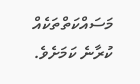މަސައްކަތްތަކެއް ކުރާނެ ކަމަށެވެ.